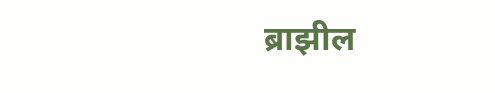ब्राझील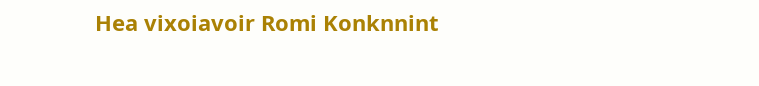Hea vixoiavoir Romi Konknnint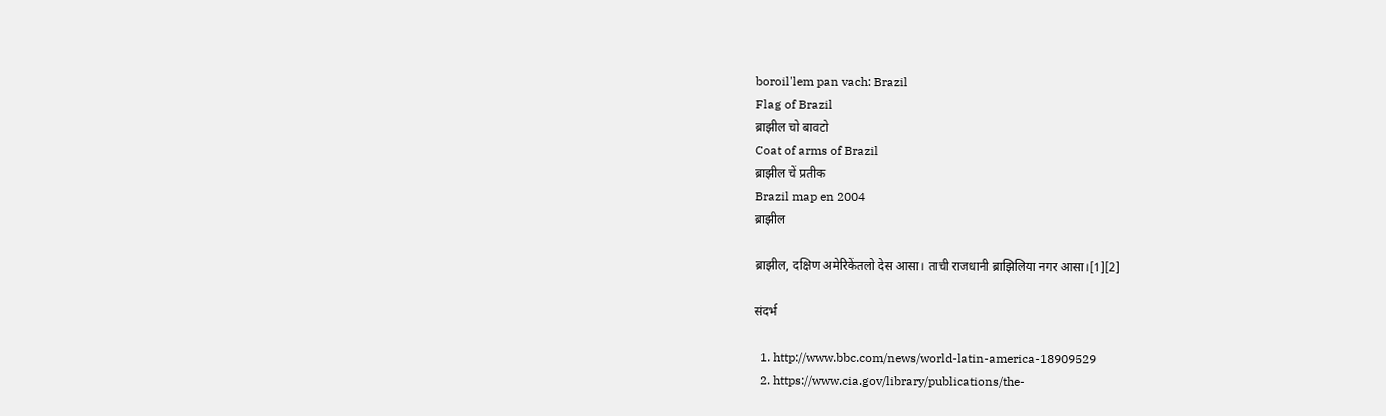boroil'lem pan vach: Brazil
Flag of Brazil
ब्राझील चो बावटो
Coat of arms of Brazil
ब्राझील चें प्रतीक
Brazil map en 2004
ब्राझील

ब्राझील, दक्षिण अमेरिकेंतलो देस आसा। ताची राजधानी ब्राझिलिया नगर आसा।[1][2]

संदर्भ

  1. http://www.bbc.com/news/world-latin-america-18909529
  2. https://www.cia.gov/library/publications/the-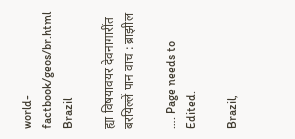world-factbook/geos/br.html
Brazil

ह्या विषयावयर देवनागारींत बरयिल्लें पान वाच : ब्राझील

…. Page needs to Edited.

Brazil,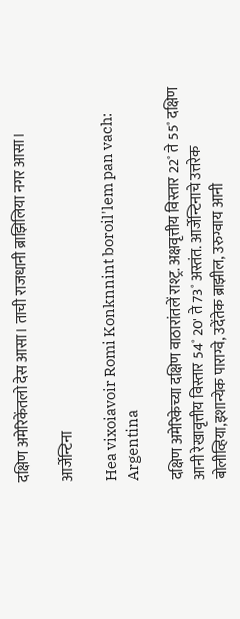दक्षिण अमेरिकेंतलो देस आसा। ताची राजधानी ब्राझिलिया नगर आसा।

आर्जेन्टिना

Hea vixoiavoir Romi Konknnint boroil'lem pan vach: Argentina

दक्षिण अमेरिकेच्या दक्षिण वाठारांतलें राश्ट्र. अक्षवृत्तीय विस्तार 22˚ ते 55˚ दक्षिण आनी रेखावृत्तीय विस्तार 54˚ 20' ते 73˚ अस्तंत. आर्जेन्टिनाचे उत्तरेक बोलीव्हिया,इशान्येक पाराग्वे, उदेंतेक ब्राझील, उरुग्वाय आनी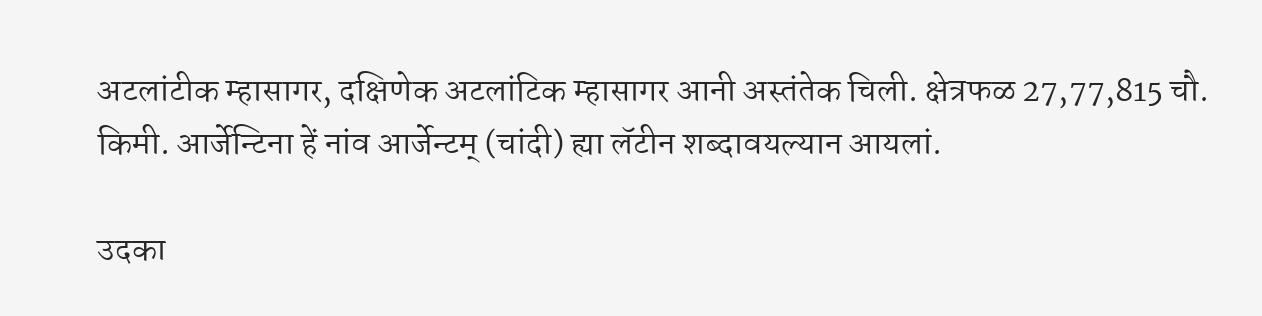अटलांटीक म्हासागर, दक्षिणेक अटलांटिक म्हासागर आनी अस्तंतेक चिली. क्षेत्रफळ 27,77,815 चौ. किमी. आर्जेन्टिना हें नांव आर्जेन्टम् (चांदी) ह्या लॅटीन शब्दावयल्यान आयलां.

उदका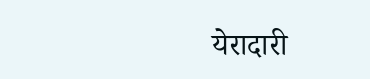येरादारी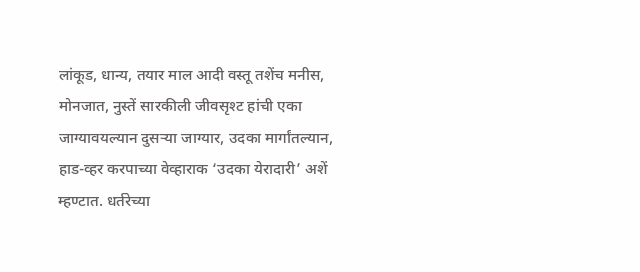लांकूड, धान्य, तयार माल आदी वस्तू तशेंच मनीस, मोनजात, नुस्तें सारकीली जीवसृश्ट हांची एका जाग्यावयल्यान दुसऱ्या जाग्यार, उदका मार्गांतल्यान, हाड-व्हर करपाच्या वेव्हाराक ‘उदका येरादारी’ अशें म्हण्टात. धर्तरेच्या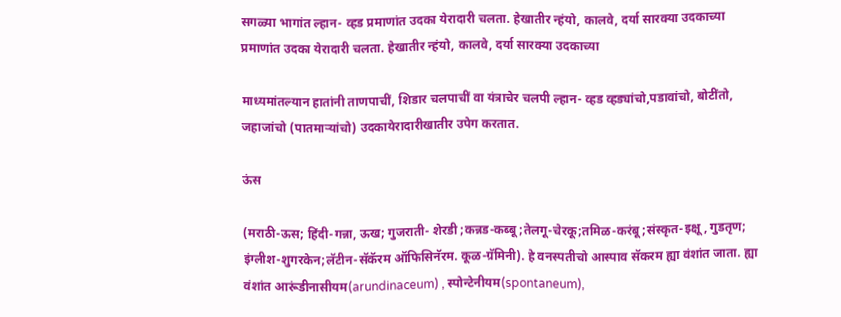सगळ्या भागांत ल्हान- व्हड प्रमाणांत उदका येरादारी चलता. हेखातीर न्हंयो, कालवे, दर्या सारक्या उदकाच्या प्रमाणांत उदका येरादारी चलता. हेखातीर न्हंयो, कालवे, दर्या सारक्या उदकाच्या

माध्यमांतल्यान हातांनी ताणपाचीं, शिडार चलपाचीं वा यंत्राचेर चलपी ल्हान- व्हड व्हड्यांचो,पडावांचो, बोटींतो, जहाजांचो (पातमाऱ्यांचो) उदकायेरादारीखातीर उपेग करतात.

ऊंस

(मराठी-ऊस; हिंदी-गन्ना, ऊख; गुजराती- शेरडी ;कन्नड-कब्बू ;तेलगू-चेरकू;तमिळ-करंबू;संस्कृत-इक्षू, गुडतृण; इंग्लीश-शुगरकेन;लॅटीन-सॅकॅरम ऑफिसिनॅरम. कूळ-ग्रॅमिनी). हे वनस्पतीचो आस्पाव सॅकरम ह्या वंशांत जाता. ह्या वंशांत आरूंडीनासीयम(arundinaceum) , स्पोन्टेनीयम(spontaneum),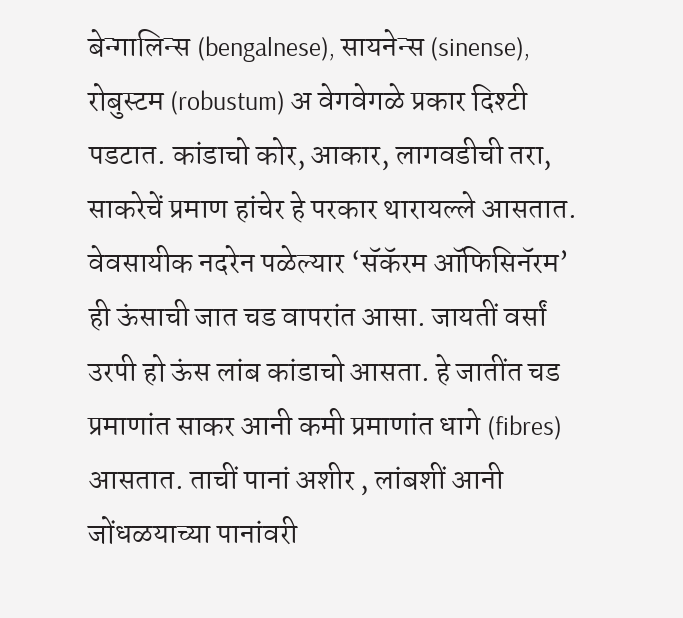बेन्गालिन्स (bengalnese), सायनेन्स (sinense), रोबुस्टम (robustum) अ वेगवेगळे प्रकार दिश्टी पडटात. कांडाचो कोर, आकार, लागवडीची तरा, साकरेचें प्रमाण हांचेर हे परकार थारायल्ले आसतात. वेवसायीक नदरेन पळेल्यार ‘सॅकॅरम ऑफिसिनॅरम’ ही ऊंसाची जात चड वापरांत आसा. जायतीं वर्सां उरपी हो ऊंस लांब कांडाचो आसता. हे जातींत चड प्रमाणांत साकर आनी कमी प्रमाणांत धागे (fibres) आसतात. ताचीं पानां अशीर , लांबशीं आनी जोंधळयाच्या पानांवरी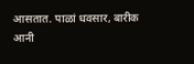आसतात. पाळां धवसार, बारीक आनी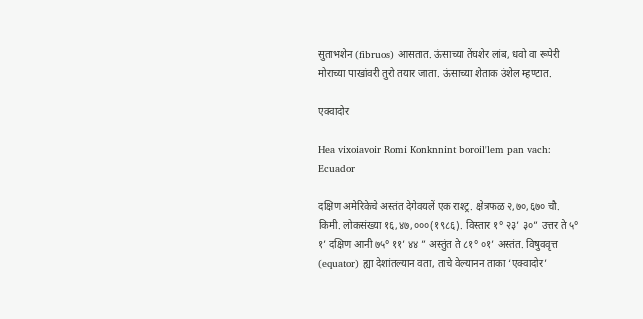सुताभशेन (fibruos) आसतात. ऊंसाच्या तेंघशेर लांब, धवो वा रूपेरी मोराच्या पाखांवरी तुरो तयार जाता. ऊंसाच्या शेताक उंशेल म्हण्टात.

एक्वादोर

Hea vixoiavoir Romi Konknnint boroil'lem pan vach: Ecuador

दक्षिण अमेरिकेचे अस्तंत देगेवयलें एक राश्ट्र. क्षेत्रफळ २,७०,६७० चौ. किमी. लोकसंख्या १६,४७,०००(१९८६). विस्तार १° २३’ ३०” उत्तर ते ५° १’ दक्षिण आनी ७५° ११’ ४४ ” अस्तुंत ते ८१° ०१’ अस्तंत. विषुववृत्त (equator) ह्या देशांतल्यान वता, ताचे वेल्यानन ताका ‘एक्वादोर’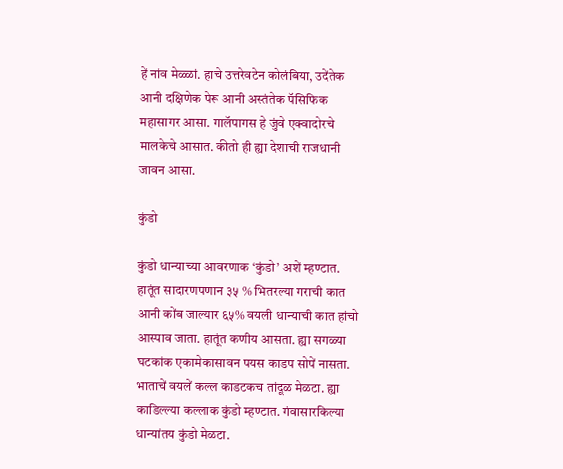हें नांव मेळ्ळां. हाचे उत्तरेवटेन कोलंबिया, उदेंतेक आनी दक्षिणेक पेरू आनी अस्तंतेक पॅसिफिक महासागर आसा. गालॅपागस हे जुंवे एक्वादोरचे मालकेचे आसात. कीतो ही ह्या देशाची राजधानी जावन आसा.

कुंडो

कुंडो धान्याच्या आवरणाक ‘कुंडो’ अशें म्हण्टात. हातूंत सादारणपणान ३५ % भितरल्या गराची कात आनी कोंब जाल्यार ६५% वयली धान्याची कात हांचो आस्पाव जाता. हातूंत कणीय आसता. ह्या सगळ्या घटकांक एकामेकासावन पयस काडप सोपें नासता. भाताचें वयलें कल्ल काडटकच तांदूळ मेळटा. ह्या काडिल्ल्या कल्लाक कुंडो म्हण्टात. गंवासारकिल्या धान्यांतय कुंडो मेळटा.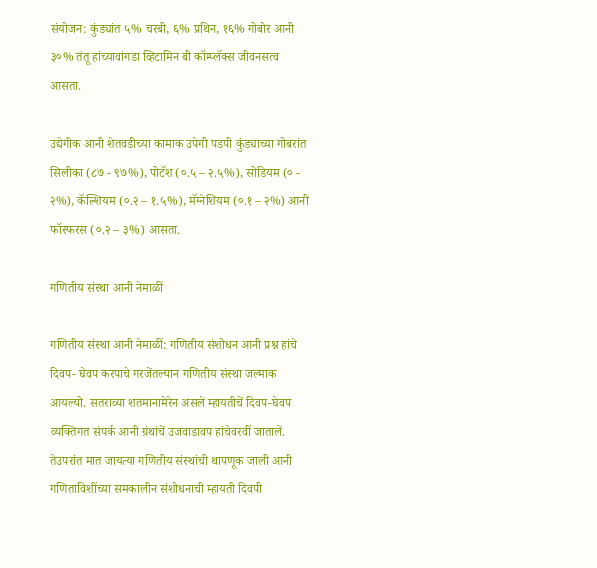संयोजन: कुंड्यांत ५% चरबी, ६% प्रथिन, १६% गोबोर आनी ३०% तंतू हांच्यावांगडा व्हिटामिन बी कॉम्प्लॅक्स जीवनसत्व आसता.

उद्येगीक आनी शेतवडीच्या कामाक उपेगी पडपी कुंड्याच्या गोबरांत सिलीका (८७ - ९७%), पोटॅश (०.५ – २.५%), सोडियम (० - २%), कॅल्शियम (०.२ – १.५%), मॅग्नेशियम (०.१ – २%) आनी फॉस्फरस (०.२ – ३%) आसता.

गणितीय संस्था आनी नेमाळीं

गणितीय संस्था आनी नेमाळीं: गणितीय संशोधन आनी प्रश्न हांचे दिवप- घेवप करपाचे गरजेंतल्यान गणितीय संस्था जल्माक आयल्यो. सतराव्या शतमानामेरेन असले म्हायतीचें दिवप-घेवप व्यक्तिगत संपर्क आनी ग्रंथांचें उजवाडावप हांचेवरवीं जातालें. तेउपरांत मात जायत्या गणितीय संस्थांची थापणूक जाली आनी गणिताविशींच्या समकालीन संशोधनाची म्हायती दिवपी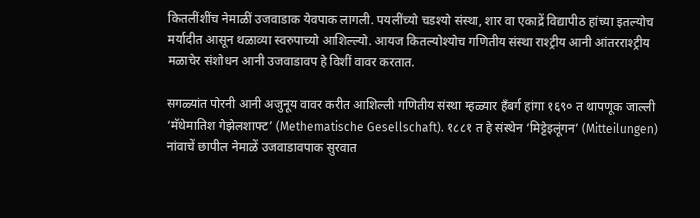कितलींशींच नेमाळीं उजवाडाक येवपाक लागली. पयलींच्यो चडश्यो संस्था, शार वा एकाद्रें विद्यापीठ हांच्या इतल्योच मर्यादीत आसून थळाव्या स्वरुपाच्यो आशिल्ल्यो. आयज कितल्योश्योच गणितीय संस्था राश्ट्रीय आनी आंतरराश्ट्रीय मळाचेर संशोधन आनी उजवाडावप हे विशीं वावर करतात.

सगळ्यांत पोरनी आनी अजुनूय वावर करीत आशिल्ली गणितीय संस्था म्हळ्यार हँबर्ग हांगा १६९० त थापणूक जाल्ली ‘मॅथेमातिश गेझेलशाफ्ट’ (Methematische Gesellschaft). १८८१ त हे संस्थेन ‘मिट्टेइलूंगन’ (Mitteilungen) नांवाचें छापील नेमाळें उजवाडावपाक सुरवात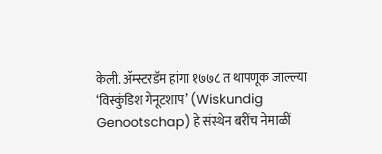केली. ॲम्स्टरडॅम हांगा १७७८ त थापणूक जाल्ल्या ‘विस्कुंडिश गेनूटशाप’ (Wiskundig Genootschap) हे संस्थेन बरींच नेमाळीं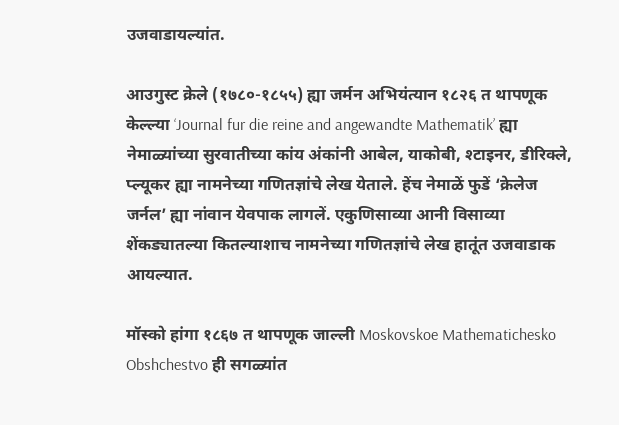उजवाडायल्यांत.

आउगुस्ट क्रेले (१७८०-१८५५) ह्या जर्मन अभियंत्यान १८२६ त थापणूक केल्ल्या ‘Journal fur die reine and angewandte Mathematik’ ह्या नेमाळ्यांच्या सुरवातीच्या कांय अंकांनी आबेल, याकोबी, श्टाइनर, डीरिक्ले, प्ल्यूकर ह्या नामनेच्या गणितज्ञांचे लेख येताले. हेंच नेमाळें फुडें ‘क्रेलेज जर्नल’ ह्या नांवान येवपाक लागलें. एकुणिसाव्या आनी विसाव्या शेंकड्यातल्या कितल्याशाच नामनेच्या गणितज्ञांचे लेख हातूंत उजवाडाक आयल्यात.

मॉस्को हांगा १८६७ त थापणूक जाल्ली Moskovskoe Mathematichesko Obshchestvo ही सगळ्यांत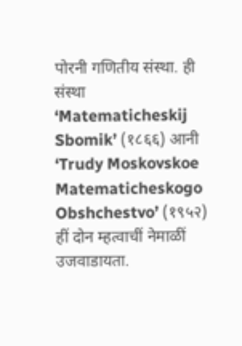पोरनी गणितीय संस्था. ही संस्था ‘Matematicheskij Sbomik’ (१८६६) आनी ‘Trudy Moskovskoe Matematicheskogo Obshchestvo’ (१९५२) हीं दोन म्हत्वाचीं नेमाळीं उजवाडायता.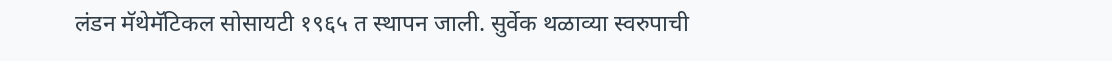लंडन मॅथेमॅटिकल सोसायटी १९६५ त स्थापन जाली. सुर्वेक थळाव्या स्वरुपाची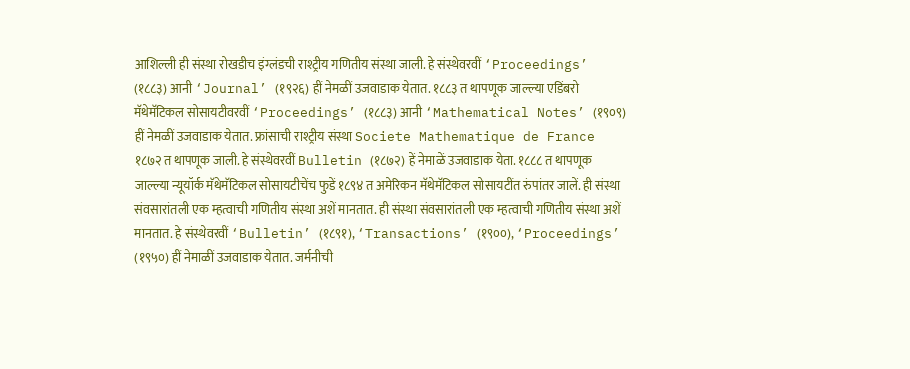आशिल्ली ही संस्था रोखडीच इंग्लंडची राश्ट्रीय गणितीय संस्था जाली. हे संस्थेवरवीं ‘Proceedings’ (१८८३) आनी ‘Journal’ (१९२६) हीं नेमळीं उजवाडाक येतात. १८८३ त थापणूक जाल्ल्या एडिंबरो मॅथेमॅटिकल सोसायटीवरवीं ‘Proceedings’ (१८८३) आनी ‘Mathematical Notes’ (१९०९) हीं नेमळीं उजवाडाक येतात. फ्रांसाची राश्ट्रीय संस्था Societe Mathematique de France १८७२ त थापणूक जाली. हे संस्थेवरवीं Bulletin (१८७२) हें नेमाळें उजवाडाक येता. १८८८ त थापणूक जाल्ल्या न्यूयॉर्क मॅथेमॅटिकल सोसायटीचेंच फुडें १८९४ त अमेरिकन मॅथेमॅटिकल सोसायटींत रुंपांतर जालें. ही संस्था संवसारांतली एक म्हत्वाची गणितीय संस्था अशें मानतात. ही संस्था संवसारांतली एक म्हत्वाची गणितीय संस्था अशें मानतात. हे संस्थेवरवीं ‘Bulletin’ (१८९१), ‘Transactions’ (१९००), ‘Proceedings’ (१९५०) हीं नेमाळीं उजवाडाक येतात. जर्मनीची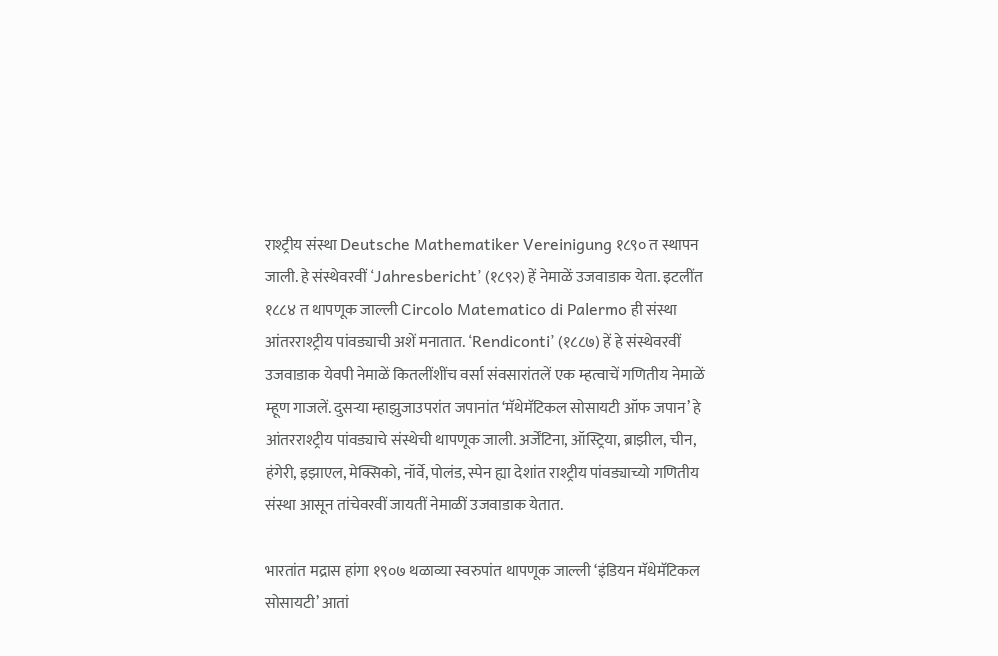राश्ट्रीय संस्था Deutsche Mathematiker Vereinigung १८९० त स्थापन जाली. हे संस्थेवरवीं ‘Jahresbericht’ (१८९२) हें नेमाळें उजवाडाक येता. इटलींत १८८४ त थापणूक जाल्ली Circolo Matematico di Palermo ही संस्था आंतरराश्ट्रीय पांवड्याची अशें मनातात. ‘Rendiconti’ (१८८७) हें हे संस्थेवरवीं उजवाडाक येवपी नेमाळें कितलींशींच वर्सा संवसारांतलें एक म्हत्वाचें गणितीय नेमाळें म्हूण गाजलें. दुसऱ्या म्हाझुजाउपरांत जपानांत ‘मॅथेमॅटिकल सोसायटी ऑफ जपान’ हे आंतरराश्ट्रीय पांवड्याचे संस्थेची थापणूक जाली. अर्जेंटिना, ऑस्ट्रिया, ब्राझील, चीन, हंगेरी, इझाएल, मेक्सिको, नॉर्वे, पोलंड, स्पेन ह्या देशांत राश्ट्रीय पांवड्याच्यो गणितीय संस्था आसून तांचेवरवीं जायतीं नेमाळीं उजवाडाक येतात.

भारतांत मद्रास हांगा १९०७ थळाव्या स्वरुपांत थापणूक जाल्ली ‘इंडियन मॅथेमॅटिकल सोसायटी’ आतां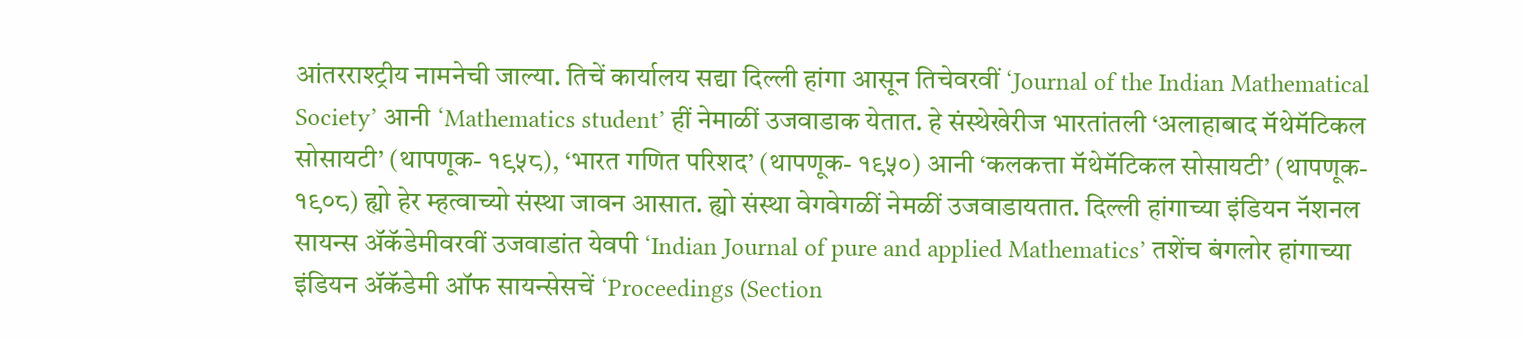आंतरराश्ट्रीय नामनेची जाल्या. तिचें कार्यालय सद्या दिल्ली हांगा आसून तिचेवरवीं ‘Journal of the Indian Mathematical Society’ आनी ‘Mathematics student’ हीं नेमाळीं उजवाडाक येतात. हे संस्थेखेरीज भारतांतली ‘अलाहाबाद मॅथेमॅटिकल सोसायटी’ (थापणूक- १९५८), ‘भारत गणित परिशद’ (थापणूक- १९५०) आनी ‘कलकत्ता मॅथेमॅटिकल सोसायटी’ (थापणूक- १९०८) ह्यो हेर म्हत्वाच्यो संस्था जावन आसात. ह्यो संस्था वेगवेगळीं नेमळीं उजवाडायतात. दिल्ली हांगाच्या इंडियन नॅशनल सायन्स ॲकॅडेमीवरवीं उजवाडांत येवपी ‘Indian Journal of pure and applied Mathematics’ तशेंच बंगलोर हांगाच्या इंडियन ॲकॅडेमी ऑफ सायन्सेसचें ‘Proceedings (Section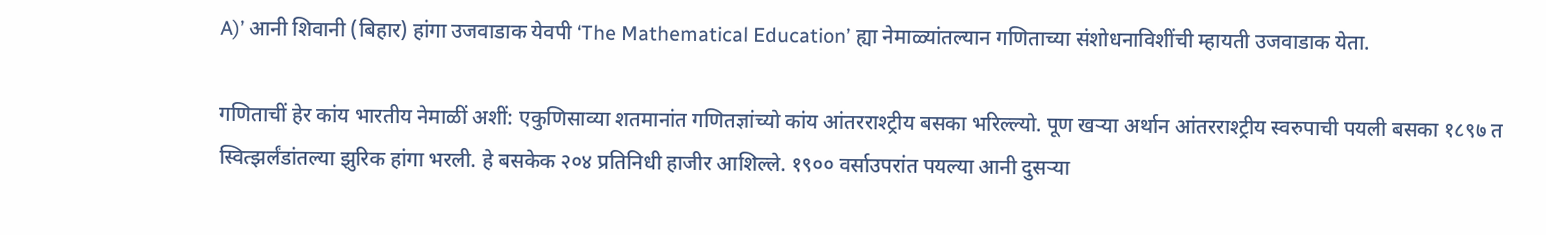A)’ आनी शिवानी (बिहार) हांगा उजवाडाक येवपी ‘The Mathematical Education’ ह्या नेमाळ्यांतल्यान गणिताच्या संशोधनाविशींची म्हायती उजवाडाक येता.

गणिताचीं हेर कांय भारतीय नेमाळीं अशीं: एकुणिसाव्या शतमानांत गणितज्ञांच्यो कांय आंतरराश्ट्रीय बसका भरिल्ल्यो. पूण खऱ्या अर्थान आंतरराश्ट्रीय स्वरुपाची पयली बसका १८९७ त स्वित्झर्लंडांतल्या झुरिक हांगा भरली. हे बसकेक २०४ प्रतिनिधी हाजीर आशिल्ले. १९०० वर्साउपरांत पयल्या आनी दुसऱ्या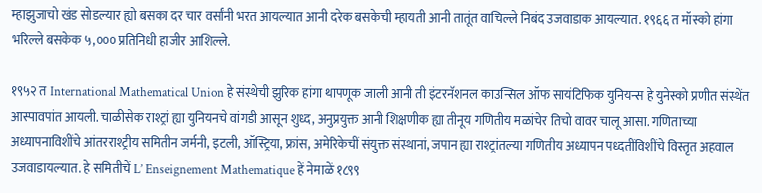म्हाझुजाचो खंड सोडल्यार ह्यो बसका दर चार वर्सांनी भरत आयल्यात आनी दरेक बसकेची म्हायती आनी तातूंत वाचिल्ले निबंद उजवाडाक आयल्यात. १९६६ त मॉस्को हांगा भरिल्ले बसकेक ५,००० प्रतिनिधी हाजीर आशिल्ले.

१९५२ त International Mathematical Union हे संस्थेची झुरिक हांगा थापणूक जाली आनी ती इंटरनॅशनल काउन्सिल ऑफ सायंटिफिक युनियन्स हे युनेस्को प्रणीत संस्थेंत आस्पावपांत आयली. चाळीसेक राश्ट्रां ह्या युनियनचे वांगडी आसून शुध्द, अनुप्रयुक्त आनी शिक्षणीक ह्या तीनूय गणितीय मळांचेर तिचो वावर चालू आसा. गणिताच्या अध्यापनाविशींचे आंतरराश्ट्रीय समितीन जर्मनी, इटली, ऑस्ट्रिया, फ्रांस, अमेरिकेचीं संयुक्त संस्थानां, जपान ह्या राश्ट्रांतल्या गणितीय अध्यापन पध्दतींविशींचे विस्तृत अहवाल उजवाडायल्यात. हे समितीचें L’ Enseignement Mathematique हें नेमाळें १८९९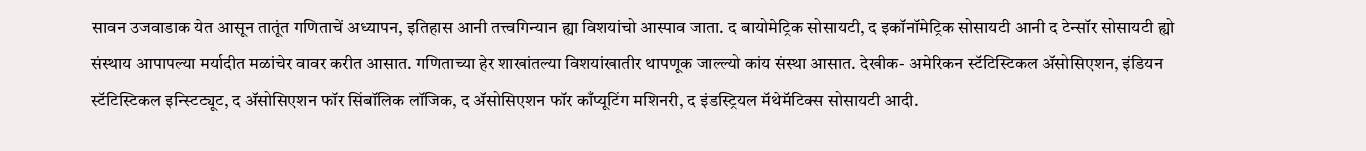सावन उजवाडाक येत आसून तातूंत गणिताचें अध्यापन, इतिहास आनी तत्त्वगिन्यान ह्या विशयांचो आस्पाव जाता. द बायोमेट्रिक सोसायटी, द इकॉनॉमेट्रिक सोसायटी आनी द टेन्सॉर सोसायटी ह्यो संस्थाय आपापल्या मर्यादीत मळांचेर वावर करीत आसात. गणिताच्या हेर शाखांतल्या विशयांखातीर थापणूक जाल्ल्यो कांय संस्था आसात. देखीक- अमेरिकन स्टॅटिस्टिकल ॲसोसिएशन, इंडियन स्टॅटिस्टिकल इन्स्टिट्यूट, द ॲसोसिएशन फॉर सिंबॉलिक लॉजिक, द ॲसोसिएशन फॉर काँप्यूटिंग मशिनरी, द इंडस्ट्रियल मॅथेमॅटिक्स सोसायटी आदी.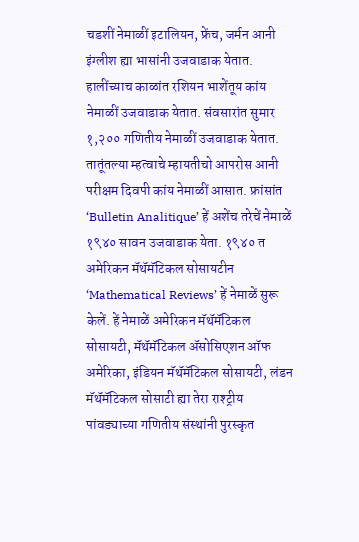चडशीं नेमाळीं इटालियन, फ्रेंच, जर्मन आनी इंग्लीश ह्या भासांनी उजवाडाक येतात. हालींच्याच काळांत रशियन भाशेंतूय कांय नेमाळीं उजवाडाक येतात. संवसारांत सुमार १,२०० गणितीय नेमाळीं उजवाडाक येतात. तातूंतल्या म्हत्वाचे म्हायतीचो आपरोस आनी परीक्षम दिवपी कांय नेमाळीं आसात. फ्रांसांत ‘Bulletin Analitique’ हें अशेंच तरेचें नेमाळें १९४० सावन उजवाडाक येता. १९४० त अमेरिकन मॅथॅमॅटिकल सोसायटीन ‘Mathematical Reviews’ हें नेमाळें सुरू केलें. हें नेमाळें अमेरिकन मॅथॅमॅटिकल सोसायटी, मॅथॅमॅटिकल ॲसोसिएशन ऑफ अमेरिका, इंडियन मॅथॅमॅटिकल सोसायटी, लंडन मॅथॅमॅटिकल सोसाटी ह्या तेरा राश्ट्रीय पांवड्याच्या गणितीय संस्थांनी पुरस्कृत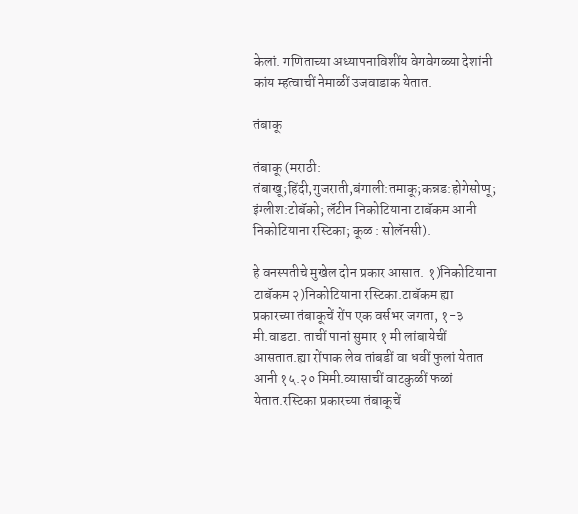केलां. गणिताच्या अध्यापनाविशींय वेगवेगळ्या देशांनी कांय म्हत्वाचीं नेमाळीं उजवाडाक येतात.

तंबाकू

तंबाकू (मराठी: तंबाखू;हिंदी,गुजराती,बंगाली:तमाकू;कन्नड:होगेसोप्पू; इंग्लीश:टोबॅको; लॅटीन निकोटियाना टाबॅकम आनी निकोटियाना रस्टिका; कूळ : सोलॅनसी).

हे वनस्पतीचे मुखेल दोन प्रकार आसात. १)निकोटियाना टाबॅकम २)निकोटियाना रस्टिका.टाबॅकम ह्या प्रकारच्या तंबाकूचें रोंप एक वर्सभर जगता, १-३ मी.वाडटा. ताचीं पानां सुमार १ मी लांबायेचीं आसतात.ह्या रोंपाक लेव तांबडीं वा धवीं फुलां येतात आनी १५.२० मिमी.व्यासाचीं वाटकुळीं फळां येतात.रस्टिका प्रकारच्या तंबाकूचें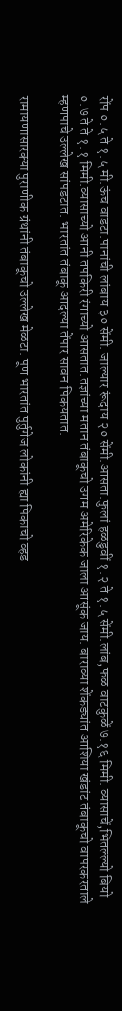रोंप ०.५ ते १.५ मी.ऊंच वाडटा.पानांची लांबाय ३० सेंमी. जाल्यार रूंदाय २० सेंमी.आसता.फुलां हळडुवीं १.२ ते १.५ सेंमी.लांब,फळ वाटकुळें ७.१६ मिमी. व्यासाचें,भितल्ल्यो बियो ०.७ ते ते १.१ मिमी.व्यासाच्यो आनी तपकिरी रंगाच्यो आसतात.तज्ञांच्या मतान तंबाकूचो उगम अमेरिकेक जाला आसूंक जाय. बाराव्या शेंकड्यांत आशिया खंडांट तंबाकूचो वापरकरताले म्हणपाचे उल्लेख सांपडटात. भारतांत तंबाकू आदल्या तेंपार सावन पिकयतात.

रामायणासारक्या पुराणीक ग्रंथांनी तंबाकूचो उल्लेख मेळटा. पूण भारतांत पुर्तुगेज लोकांनी ह्या पिकाचो व्हड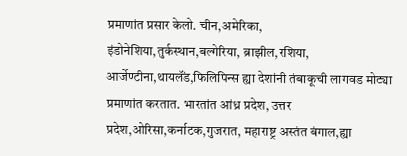प्रमाणांत प्रसार केलो. चीन,अमेरिका, इंडोनेशिया,तुर्कस्थान,बल्गेरिया, ब्राझील,रशिया, आर्जेण्टीना,थायलॅंड,फिलिपिन्स ह्या देशांनी तंबाकूची लागवड मोट्या प्रमाणांत करतात. भारतांत आंध्र प्रदेश, उत्तर प्रदेश,ओरिसा,कर्नाटक,गुजरात, महाराष्ट्र अस्तंत बंगाल,ह्या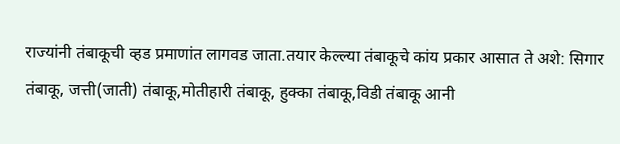राज्यांनी तंबाकूची व्हड प्रमाणांत लागवड जाता.तयार केल्ल्या तंबाकूचे कांय प्रकार आसात ते अशे: सिगार तंबाकू, जत्ती(जाती) तंबाकू,मोतीहारी तंबाकू, हुक्का तंबाकू,विडी तंबाकू आनी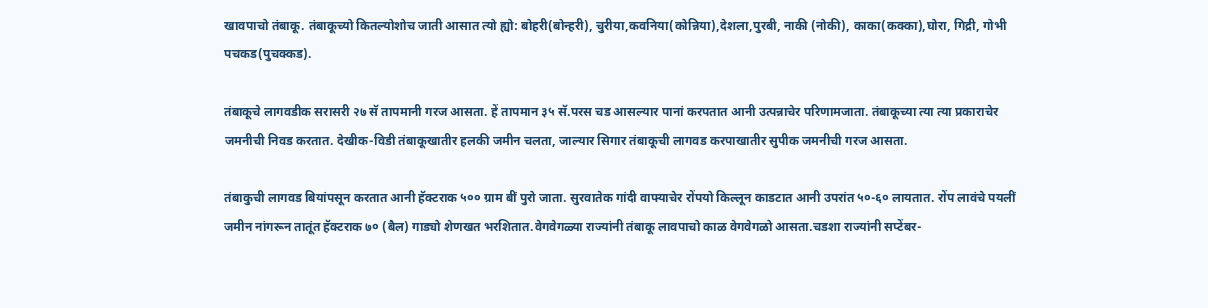खावपाचो तंबाकू. तंबाकूच्यो कितल्योशोच जाती आसात त्यो ह्यो: बोहरी(बोन्हरी), चुरीया,कवनिया(कोन्निया),देशला,पुरबी, नाकी (नोकी), काका(कक्का),घोरा, गिद्री, गोभी पचकड(पुचक्कड).

तंबाकूचे लागवडीक सरासरी २७ सॅ तापमानी गरज आसता. हें तापमान ३५ सॅ.परस चड आसल्यार पानां करपतात आनी उत्पन्नाचेर परिणामजाता. तंबाकूच्या त्या त्या प्रकाराचेर जमनीची निवड करतात. देखीक-विडी तंबाकूखातीर हलकी जमीन चलता, जाल्यार सिगार तंबाकूची लागवड करपाखातीर सुपीक जमनीची गरज आसता.

तंबाकुची लागवड बियांपसून करतात आनी हॅक्टराक ५०० ग्राम बीं पुरो जाता. सुरवातेक गांदी वाफ्याचेर रोंपयो किल्लून काडटात आनी उपरांत ५०-६० लायतात. रोंप लावंचे पयलीं जमीन नांगरून तातूंत हॅक्टराक ७० (बैल) गाड्यो शेणखत भरशितात.वेगवेगळ्या राज्यांनी तंबाकू लावपाचो काळ वेगवेगळो आसता.चडशा राज्यांनी सप्टेंबर-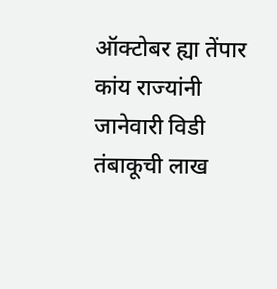ऑक्टोबर ह्या तेंपार कांय राज्यांनी जानेवारी विडी तंबाकूची लाख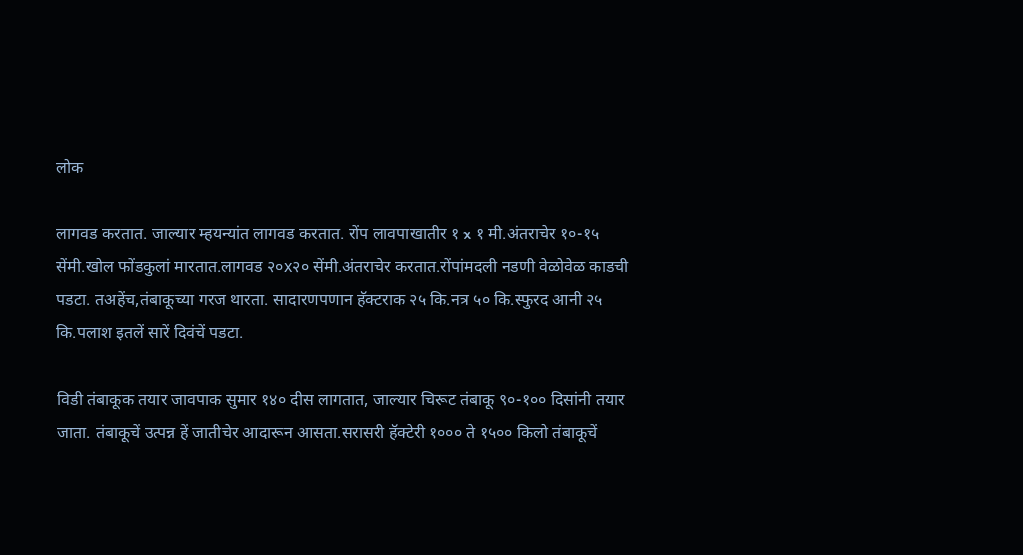लोक

लागवड करतात. जाल्यार म्हयन्यांत लागवड करतात. रोंप लावपाखातीर १ x १ मी.अंतराचेर १०-१५ सेंमी.खोल फोंडकुलां मारतात.लागवड २०x२० सेंमी.अंतराचेर करतात.रोंपांमदली नडणी वेळोवेळ काडची पडटा. तअहेंच,तंबाकूच्या गरज थारता. सादारणपणान हॅक्टराक २५ कि.नत्र ५० कि.स्फुरद आनी २५ कि.पलाश इतलें सारें दिवंचें पडटा.

विडी तंबाकूक तयार जावपाक सुमार १४० दीस लागतात, जाल्यार चिरूट तंबाकू ९०-१०० दिसांनी तयार जाता. तंबाकूचें उत्पन्न हें जातीचेर आदारून आसता.सरासरी हॅक्टेरी १००० ते १५०० किलो तंबाकूचें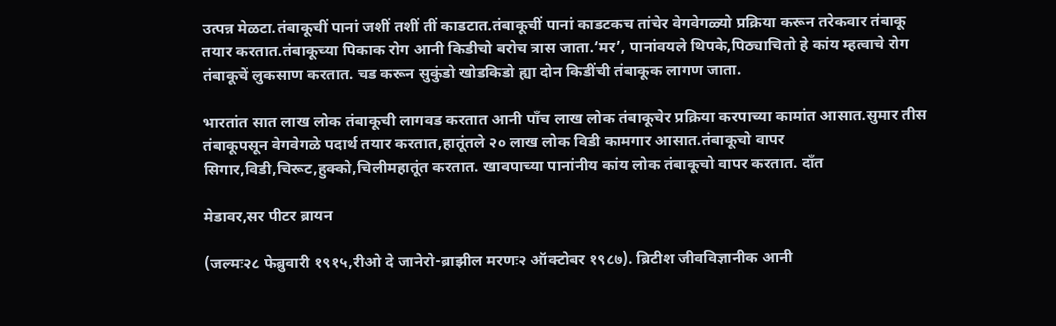उत्पन्न मेळटा.तंबाकूचीं पानां जशीं तशीं तीं काडटात.तंबाकूचीं पानां काडटकच तांचेर वेगवेगळ्यो प्रक्रिया करून तरेकवार तंबाकू तयार करतात.तंबाकूच्या पिकाक रोग आनी किडीचो बरोच त्रास जाता.‘मर’, पानांवयले थिपके,पिठ्याचितो हे कांय म्हत्वाचे रोग तंबाकूचें लुकसाण करतात. चड करून सुकुंडो खोडकिडो ह्या दोन किडींची तंबाकूक लागण जाता.

भारतांत सात लाख लोक तंबाकूची लागवड करतात आनी पाँच लाख लोक तंबाकूचेर प्रक्रिया करपाच्या कामांत आसात.सुमार तीस तंबाकूपसून वेगवेगळे पदार्थ तयार करतात,हातूंतले २० लाख लोक विडी कामगार आसात.तंबाकूचो वापर सिगार,विडी,चिरूट,हुक्को,चिलीमहातूंत करतात. खावपाच्या पानांनीय कांय लोक तंबाकूचो वापर करतात. दाँत

मेडावर,सर पीटर ब्रायन

(जल्मः२८ फेब्रुवारी १९१५,रीओ दे जानेरो-ब्राझील मरणः२ ऑक्टोबर १९८७). ब्रिटीश जीवविज्ञानीक आनी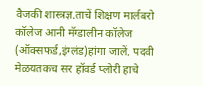वैजकी शास्त्रज्ञ.ताचें शिक्षण मार्लबरो कॉलेज आनी मॅग्डालीन कॉलेज (ऑक्सफर्ड,इंग्लंड)हांगा जालें. पदवी मेळयतकच सर हॉवर्ड प्लोरी हाचे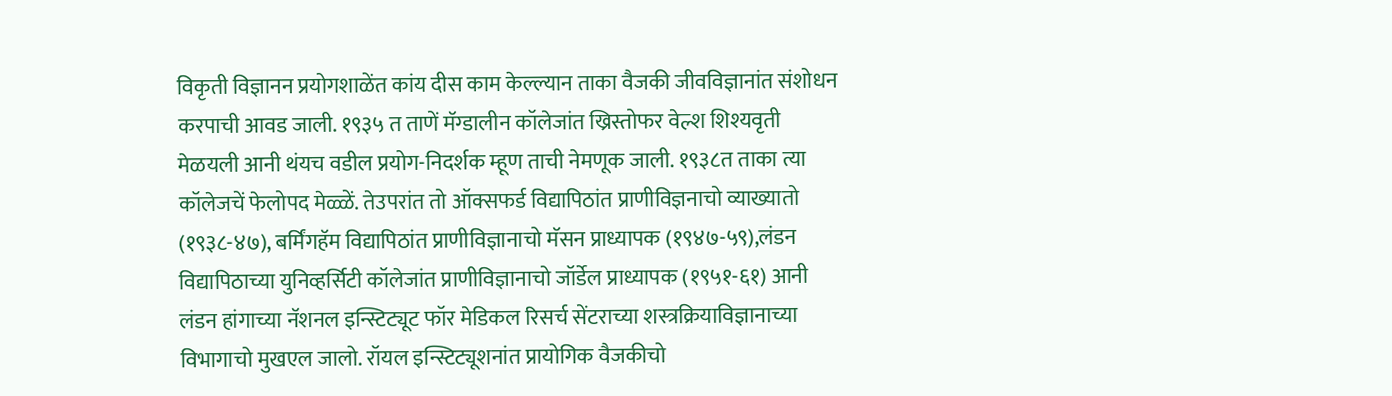विकृती विज्ञानन प्रयोगशाळेंत कांय दीस काम केल्ल्यान ताका वैजकी जीवविज्ञानांत संशोधन करपाची आवड जाली. १९३५ त ताणें मॅग्डालीन कॉलेजांत ख्रिस्तोफर वेल्श शिश्यवृती मेळयली आनी थंयच वडील प्रयोग-निदर्शक म्हूण ताची नेमणूक जाली. १९३८त ताका त्या कॉलेजचें फेलोपद मेळ्ळें. तेउपरांत तो ऑक्सफर्ड विद्यापिठांत प्राणीविज्ञनाचो व्याख्यातो (१९३८-४७), बर्मिंगहॅम विद्यापिठांत प्राणीविज्ञानाचो मॅसन प्राध्यापक (१९४७-५९),लंडन विद्यापिठाच्या युनिव्हर्सिटी कॉलेजांत प्राणीविज्ञानाचो जॉर्डेल प्राध्यापक (१९५१-६१) आनी लंडन हांगाच्या नॅशनल इन्स्टिट्यूट फॉर मेडिकल रिसर्च सेंटराच्या शस्त्रक्रियाविज्ञानाच्या विभागाचो मुखएल जालो. रॉयल इन्स्टिट्यूशनांत प्रायोगिक वैजकीचो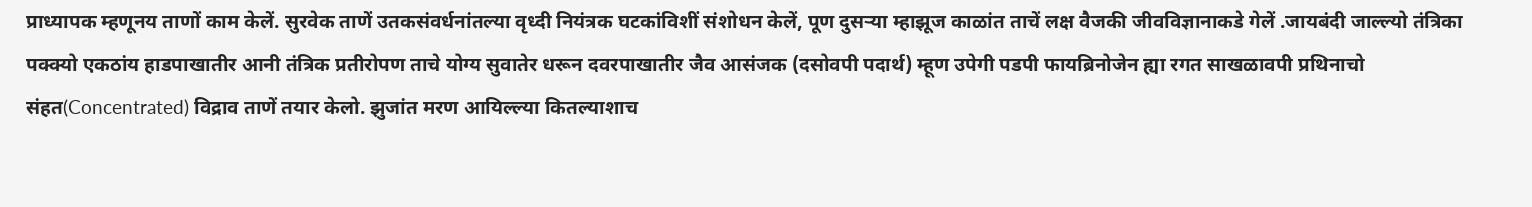प्राध्यापक म्हणूनय ताणों काम केलें. सुरवेक ताणें उतकसंवर्धनांतल्या वृध्दी नियंत्रक घटकांविशीं संशोधन केलें, पूण दुसऱ्या म्हाझूज काळांत ताचें लक्ष वैजकी जीवविज्ञानाकडे गेलें .जायबंदी जाल्ल्यो तंत्रिका पक्क्यो एकठांय हाडपाखातीर आनी तंत्रिक प्रतीरोपण ताचे योग्य सुवातेर धरून दवरपाखातीर जैव आसंजक (दसोवपी पदार्थ) म्हूण उपेगी पडपी फायब्रिनोजेन ह्या रगत साखळावपी प्रथिनाचो संहत(Concentrated) विद्राव ताणें तयार केलो. झुजांत मरण आयिल्ल्या कितल्याशाच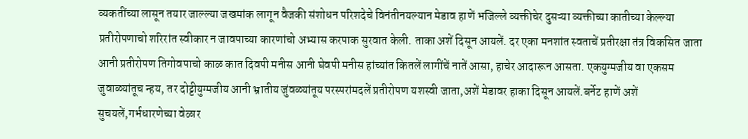व्यकतींच्या लासून तयार जाल्ल्या जखमांक लागून वैजकी संशोधन परिशदेचे विनंतीनयल्यान मेडाव हाणें भजिल्ले व्यक्तीचेर दुसऱ्या व्यक्तीच्या कातीच्या केल्ल्या प्रतीरोपणाचो शरिरांत स्वीकार न जावपाच्या कारणांचो अभ्यास करपाक सुरवात केली. ताका अशें दिसून आयलें. दर एका मनशांत स्वताचें प्रतीरक्षा तंत्र विकसित जाता आनी प्रतीरोपण तिगोवपाचो काळ कात दिवपी मनीस आनी घेवपी मनीस हांच्यांत कितलें लागींचें नातें आसा, हाचेर आदारून आसता. एकयुग्मजीय वा एकसम जुवाळ्यांतूच न्हय, तर दोट्टीयुग्मजीय आनी भ्रातीय जुंवळ्यांतूय परस्परांमदलें प्रतीरोपण यशस्वी जाता,अशें मेडावर हाका दिसून आयलें.बर्नेट हाणें अशें सुचयलें,गर्भधारणेच्या वेळार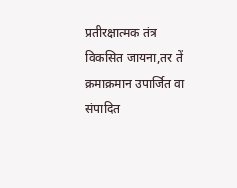प्रतीरक्षात्मक तंत्र विकसित जायना,तर तें क्रमाक्रमान उपार्जित वा संपादित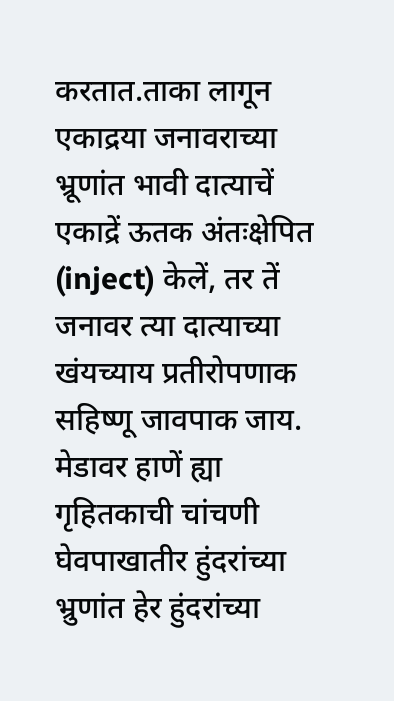करतात.ताका लागून एकाद्रया जनावराच्या भ्रूणांत भावी दात्याचें एकाद्रें ऊतक अंतःक्षेपित (inject) केलें, तर तें जनावर त्या दात्याच्या खंयच्याय प्रतीरोपणाक सहिष्णू जावपाक जाय. मेडावर हाणें ह्या गृहितकाची चांचणी घेवपाखातीर हुंदरांच्या भ्रुणांत हेर हुंदरांच्या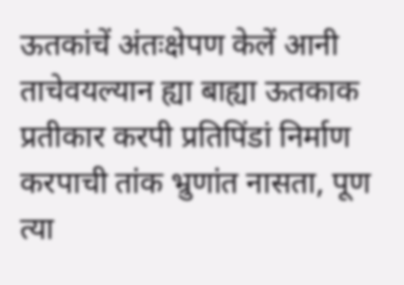ऊतकांचें अंतःक्षेपण केलें आनी ताचेवयल्यान ह्या बाह्या ऊतकाक प्रतीकार करपी प्रतिपिंडां निर्माण करपाची तांक भ्रुणांत नासता, पूण त्या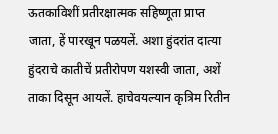ऊतकाविशीं प्रतीरक्षात्मक सहिष्णूता प्राप्त जाता, हें पारखून पळयलें. अशा हुंदरांत दात्या हुंदराचे कातीचें प्रतीरोपण यशस्वी जाता, अशें ताका दिसून आयलें. हाचेवयल्यान कृत्रिम रितीन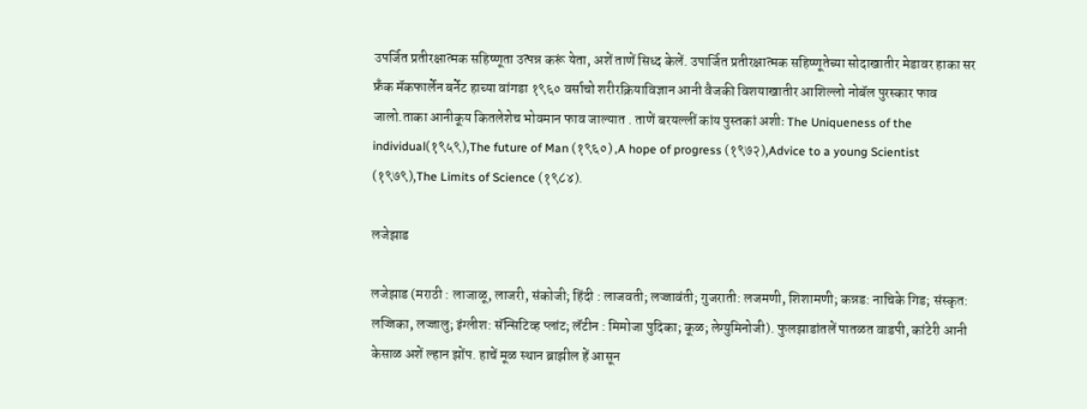उपर्जित प्रतीरक्षात्मक सहिष्णूता उत्पन्न करूं येता, अशें ताणें सिध्द केलें. उपार्जित प्रतीरक्षात्मक सहिष्णूतेच्या सोदाखातीर मेडावर हाका सर फ्रँक मॅकफार्लेन बर्नेट हाच्या वांगडा १९६० वर्साचो शरीरक्रियाविज्ञान आनी वैजकी विशयाखातीर आशिल्लो नोबॅल पुरस्कार फाव जालो.ताका आनीकूय कितलेशेच भोवमान फाव जाल्यात . ताणें बरयल्लीं कांय पुस्तकां अशीः The Uniqueness of the individual(१९५९),The future of Man (१९६०) ,A hope of progress (१९७२),Advice to a young Scientist (१९७९),The Limits of Science (१९८४).

लजेझाड

लजेझाड (मराठी : लाजाळू, लाजरी, संकोजी; हिंदी : लाजवती; लज्जावंती; गुजराती: लजमणी, शिशामणी; कन्नड: नाचिके गिड; संस्कृत: लज्जिका, लज्जालु; इंग्लीश: सॅन्सिटिव्ह प्लांट; लॅटीन : मिमोजा पुदिका; कूळ; लेग्युमिनोजी). फुलझाडांतलें पातळत वाडपी, कांटेरी आनी केसाळ अशें ल्हान झोंप. हाचें मूळ स्थान ब्राझील हें आसून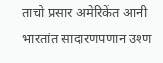ताचो प्रसार अमेरिकेंत आनी भारतांत सादारणपणान उश्ण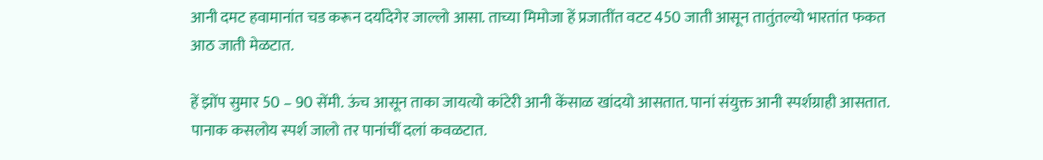आनी दमट हवामानांत चड करून दर्यादेगेर जाल्लो आसा. ताच्या मिमोजा हें प्रजातींत वटट 450 जाती आसून तातुंतल्यो भारतांत फकत आठ जाती मेळटात.

हें झोंप सुमार 50 – 90 सेंमी. ऊंच आसून ताका जायत्यो कांटेरी आनी केंसाळ खांदयो आसतात. पानां संयुक्त आनी स्पर्शग्राही आसतात. पानाक कसलोय स्पर्श जालो तर पानांचीं दलां कवळटात.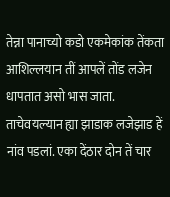तेन्ना पानाच्यो कडो एकमेकांक तेंकता आशिल्लयान तीं आपलें तोंड लजेन धापतात असो भास जाता. ताचेवयल्यान ह्या झाडाक लजेझाड हें नांव पडलां. एका देंठार दोन तें चार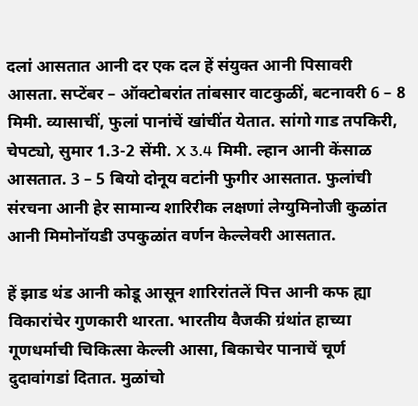दलां आसतात आनी दर एक दल हें संयुक्त आनी पिसावरी आसता. सप्टेंबर – ऑक्टोबरांत तांबसार वाटकुळीं, बटनावरी 6 – 8 मिमी. व्यासाचीं, फुलां पानांचें खांचींत येतात. सांगो गाड तपकिरी, चेपट्यो, सुमार 1.3-2 सेंमी. X 3.4 मिमी. ल्हान आनी केंसाळ आसतात. 3 – 5 बियो दोनूय वटांनी फुगीर आसतात. फुलांची संरचना आनी हेर सामान्य शारिरीक लक्षणां लेग्युमिनोजी कुळांत आनी मिमोनॉयडी उपकुळांत वर्णन केल्लेवरी आसतात.

हें झाड थंड आनी कोडू आसून शारिरांतलें पित्त आनी कफ ह्या विकारांचेर गुणकारी थारता. भारतीय वैजकी ग्रंथांत हाच्या गूणधर्माची चिकित्सा केल्ली आसा, बिकाचेर पानाचें चूर्ण दुदावांगडां दितात. मुळांचो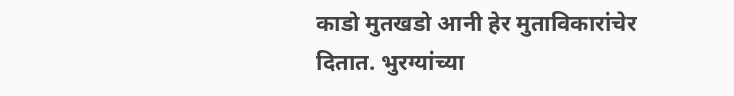काडो मुतखडो आनी हेर मुताविकारांचेर दितात. भुरग्यांच्या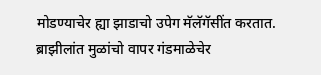मोडण्याचेर ह्या झाडाचो उपेग मॅलॅगॅसींत करतात. ब्राझीलांत मुळांचो वापर गंडमाळेचेर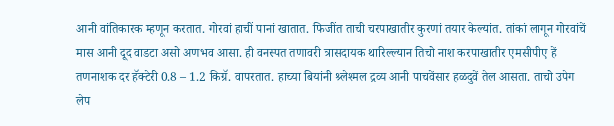आनी वांतिकारक म्हणून करतात. गोरवां हाचीं पानां खातात. फिजींत ताची चरपाखातीर कुरणां तयार केल्यांत. तांकां लागून गोरवांचें मास आनी दूद वाडटा असो अणभव आसा. ही वनस्पत तणावरी त्रासदायक थारिल्ल्यान तिचो नाश करपाखातीर एमसीपीए हें तणनाशक दर हॅक्टेरी 0.8 – 1.2 किग्रॅ. वापरतात. हाच्या बियांनी श्र्लेश्मल द्रव्य आनी पाचवेंसार हळदुवें तेल आसता. ताचो उपेग लेप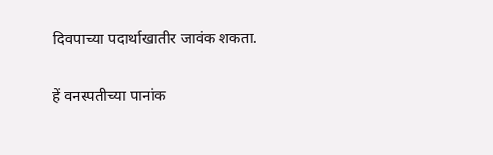दिवपाच्या पदार्थाखातीर जावंक शकता.

हें वनस्पतीच्या पानांक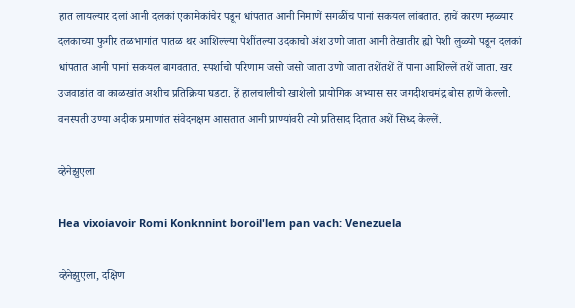हात लायल्यार दलां आनी दलकां एकामेकांचेर पडून धांपतात आनी निमाणें सगळींच पानां सकयल लांबतात. हाचें कारण म्हळ्यार दलकाच्या फुगीर तळभागांत पातळ थर आशिल्ल्या पेशींतल्या उदकाचो अंश उणो जाता आनी तेखातीर ह्यो पेशी लुळ्यो पडून दलकां धांपतात आनी पानां सकयल बागवतात. स्पर्शाचो परिणाम जसो जसो जाता उणो जाता तशेंतशें तें पाना आशिल्लें तशें जाता. खर उजवाडांत वा काळखांत अशीच प्रतिक्रिया घडटा. हें हालचालीचो खाशेलो प्रायोगिक अभ्यास सर जगदीशचमंद्र बोस हाणें केल्लो. वनस्पती उण्या अदीक प्रमाणांत संवेदनक्षम आसतात आनी प्राण्यांवरी त्यो प्रतिसाद दितात अशें सिध्द केल्लें.

व्हेनेझुएला

Hea vixoiavoir Romi Konknnint boroil'lem pan vach: Venezuela

व्हेनेझुएला, दक्षिण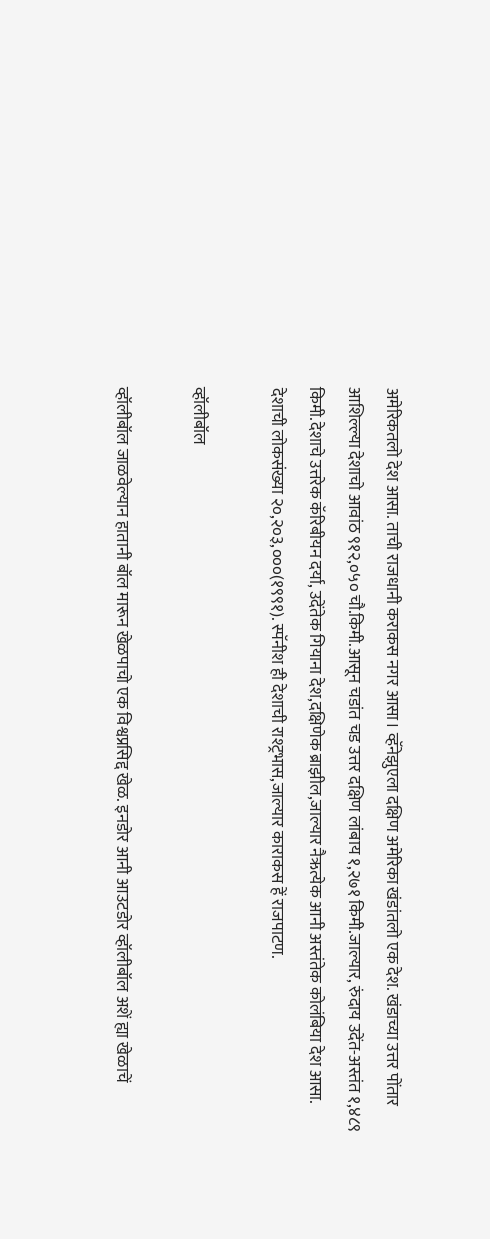अमेरिकतलो देश आसा. ताची राजधानी कराकस नगर आसा। व्हॅनेझुएला दक्षिण अमेरिका खंडांतलो एक देश. खंडाच्या उत्तर पोंतार आशिल्ल्या देशाचो आवांठ ९१२,०५० चौ.किमी.आसून चडांत चड उत्तर दक्षिण लांबाय १,२७१ किमी.जाल्यार, रुंदाय उदेंत-अस्तंत १,४८९ किमी.देशाचे उत्तरेक कॅरिबीयन दर्या, उदेंतेक गियाना देश,दक्षिणेक ब्राझील,जाल्यार नैऋत्येक आनी अस्तंतेक कोलंबिया देश आसा. देशाची लोकसंख्या २०,२०३,०००(१९९१). स्पॅनीश ही देशाची राश्ट्रभास,जाल्यार काराकस हें राजपाटण.

व्हॉलीबॉल

व्हॉलीबॉल जाळवेल्यान हातानी बॉल मारून खेळपाचो एक विश्वप्रसिद्द खेळ. इनडोर आनी आउटडोर व्हॉलीबॉल अशें ह्या खेळाचें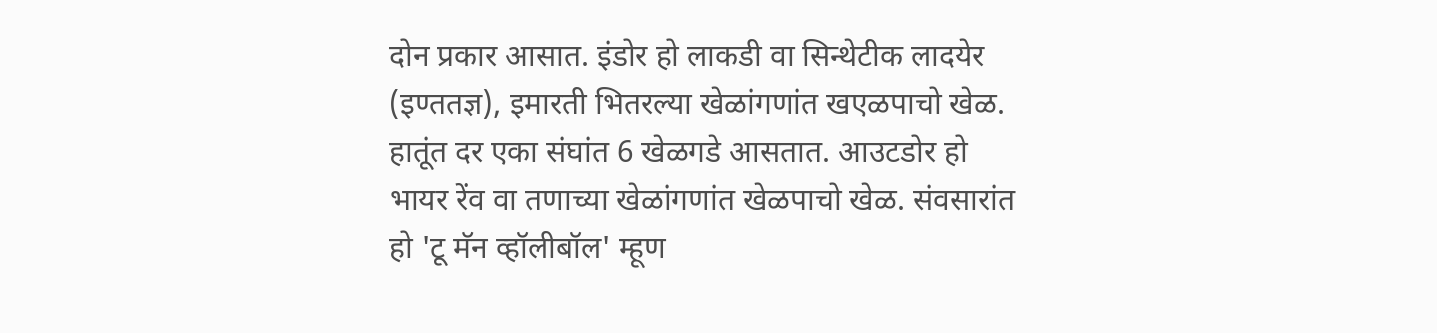दोन प्रकार आसात. इंडोर हो लाकडी वा सिन्थेटीक लादयेर (इण्ततज्ञ), इमारती भितरल्या खेळांगणांत खएळपाचो खेळ. हातूंत दर एका संघांत 6 खेळगडे आसतात. आउटडोर हो भायर रेंव वा तणाच्या खेळांगणांत खेळपाचो खेळ. संवसारांत हो 'टू मॅन व्हॉलीबॉल' म्हूण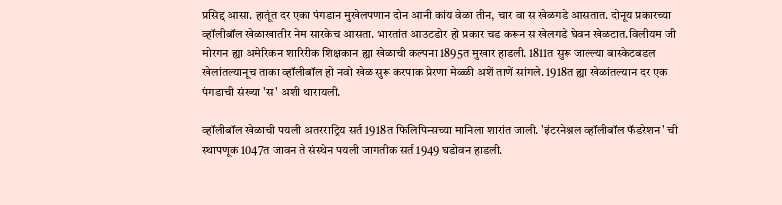प्रसिद्द आसा. हातूंत दर एका पंगडान मुखेलपणान दोन आनी कांय वेळा तीन, चार वा स खेळगडे आसतात. दोनूय प्रकारच्या व्हॉलीबॉल खेळाखातीर नेम सारकेच आसता. भारतांत आउटडोर हो प्रकार चड करून स खेलगडे घेवन खेळटात.विलीयम जी मोरगन ह्या अमेरिकन शारिरीक शिक्षकान ह्या खेळाची कल्पना 1895त मुखार हाडली. 1811त सुरू जाल्ल्या बास्केटबडल खेलांतल्यानूच ताका व्हॉलीबॉल हो नवो खेळ सुरू करपाक प्रेरणा मेळ्ळी अशें ताणें सांगले. 1918त ह्या खेळांतल्यान दर एक पंगडाची संख्या 'स' अशी थारायली.

व्हॉलीबॉल खेळाची पयली अतरराट्रिय सर्त 1918त फिलिपिन्सच्या मानिला शारांत जाली. 'इंटरनेश्नल व्हॉलीबॉल फॅडरेशन' ची स्थापणूक 1047त जावन ते संस्थेन पयली जागतीक सर्त 1949 घडोवन हाडली.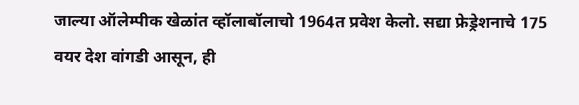जाल्या ऑलेम्पीक खेळांत व्हॉलाबॉलाचो 1964त प्रवेश केलो. सद्या फ्रेड्रेशनाचे 175 वयर देश वांगडी आसून, ही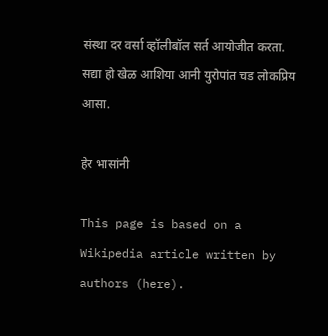संस्था दर वर्सा व्हॉलीबॉल सर्त आयोजीत करता. सद्या हो खेळ आशिया आनी युरोपांत चड लोकप्रिय आसा.

हेर भासांनी

This page is based on a Wikipedia article written by authors (here).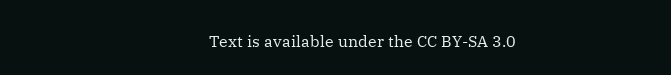Text is available under the CC BY-SA 3.0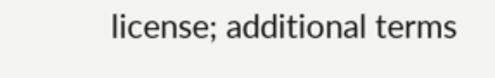license; additional terms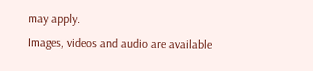may apply.
Images, videos and audio are available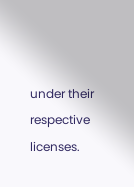under their respective licenses.